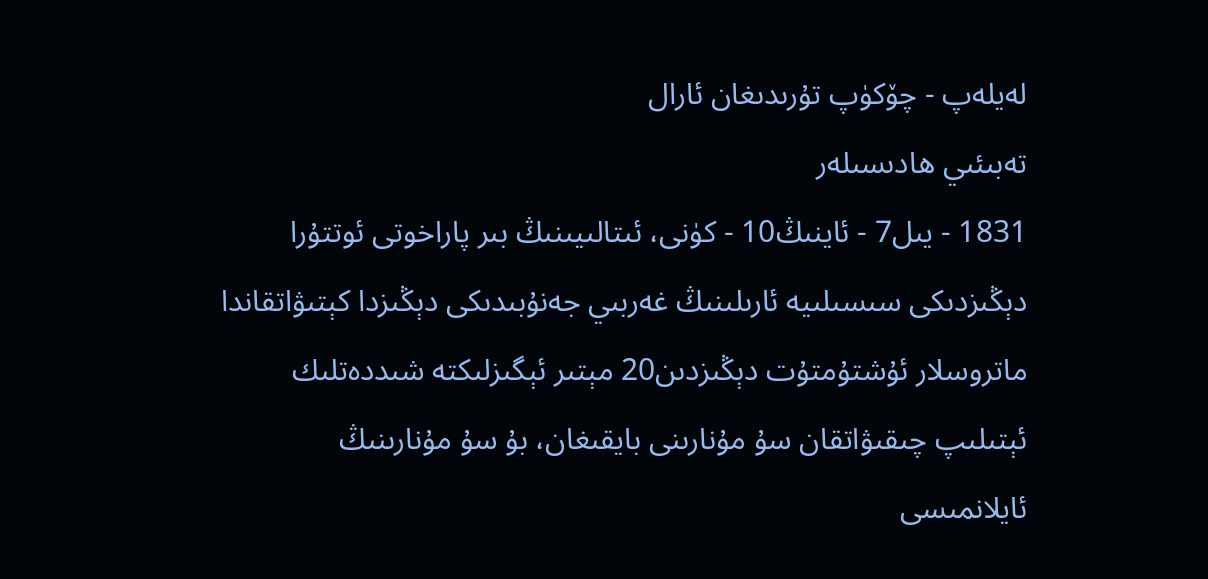لەيلەپ - چۆكۈپ تۇرىدىغان ئارال
تەبىئىي ھادىسىلەر
1831 - يىل7 - ئاينىڭ10 - كۈنى، ئىتالىيىنىڭ بىر پاراخوتى ئوتتۇرا دېڭىزدىكى سىسىلىيە ئارىلىنىڭ غەربىي جەنۇبىدىكى دېڭىزدا كېتىۋاتقاندا ماتروسلار ئۇشتۇمتۇت دېڭىزدىن20 مېتىر ئېگىزلىكتە شىددەتلىك ئېتىلىپ چىقىۋاتقان سۇ مۇنارىنى بايقىغان، بۇ سۇ مۇنارىنىڭ ئايلانمىسى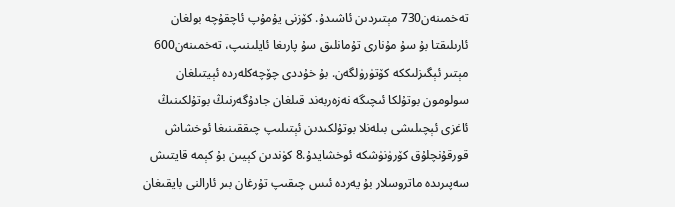تەخمىنەن730 مېتىردىن ئاشىدۇ. كۆزنى يۇمۇپ ئاچقۇچە بولغان ئارىلىقتا بۇ سۇ مۇنارى تۇمانلىق سۇ پارىغا ئايلىنىپ، تەخمىنەن600 مېتىر ئېگىزلىككە كۆتۈرۈلگەن. بۇ خۇددى چۆچەكلەردە ئېيتىلغان سولومون بوتۇلكا ئىچىگە نەزەربەند قىلغان جادۇگەرنىڭ بوتۇلكىنىڭ ئاغزى ئېچىلىشى بىلەنلا بوتۇلكىدىن ئېتىلىپ چىققىنىغا ئوخشاش قورقۇنچلۇق كۆرۈنۈشكە ئوخشايدۇ.8 كۈندىن كېيىن بۇ كېمە قايتىش سەپىرىدە ماتروسلار بۇ يەردە ئىس چىقىپ تۇرغان بىر ئارالنى بايقىغان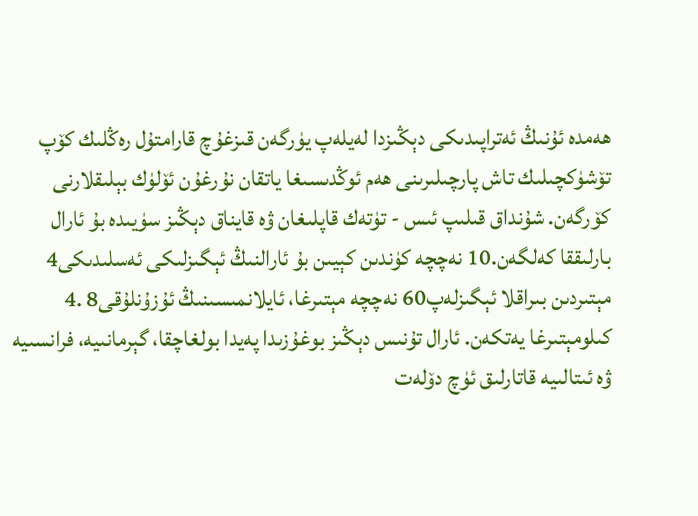ھەمدە ئۇنىڭ ئەتراپىدىكى دېڭىزدا لەيلەپ يۈرگەن قىزغۇچ قارامتۇل رەڭلىك كۆپ تۆشۈكچىلىك تاش پارچىلىرىنى ھەم ئوڭدىسىغا ياتقان نۇرغۇن ئۆلۈك بېلىقلارنى كۆرگەن. شۇنداق قىلىپ ئىس - تۈتەك قاپلىغان ۋە قايناق دېڭىز سۈيىدە بۇ ئارال بارلىققا كەلگەن.10 نەچچە كۈندىن كېيىن بۇ ئارالنىڭ ئېگىزلىكى ئەسلىدىكى4 مېتىردىن بىراقلا ئېگىزلەپ60 نەچچە مېتىرغا، ئايلانمىسىنىڭ ئۇزۇنلۇقى8 .4 كىلومېتىرغا يەتكەن. ئارال تۇنىس دېڭىز بوغۇزىدا پەيدا بولغاچقا، گېرمانىيە، فرانسىيە ۋە ئىتالىيە قاتارلىق ئۈچ دۆلەت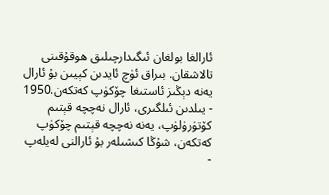ئارالغا بولغان ئىگىدارچىلىق ھوقۇقىنى تالاشقان. بىراق ئۈچ ئايدىن كېيىن بۇ ئارال يەنە دېڭىز ئاستىغا چۆكۈپ كەتكەن.1950 - يىلدىن ئىلگىرى، ئارال نەچچە قېتىم كۆتۈرۈلۈپ، يەنە نەچچە قېتىم چۆكۈپ كەتكەن، شۇڭا كىشىلەر بۇ ئارالنى لەيلەپ -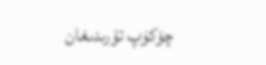چۆكۈپ تۇرىدىغان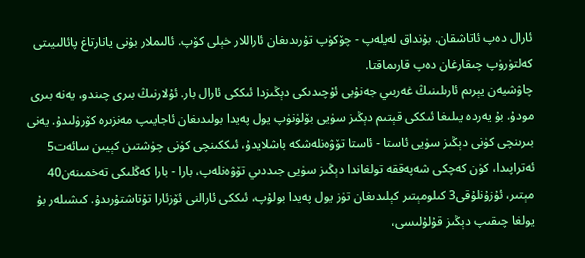ئارال دەپ ئاتاشقان. بۇنداق لەيلەپ - چۆكۈپ تۇرىدىغان ئاراللار خېلى كۆپ. ئالىملار بۇنى يانارتاغ پائالىيىتى كەلتۈرۈپ چىقارغان دەپ قارىماقتا.
چاۋشيەن يېرىم ئارىلىنىڭ غەربىي جەنۇبى ئۇچىدىكى دېڭىزدا ئىككى ئارال بار. ئۇلارنىڭ بىرى چىندو، يەنە بىرى مودۇ. بۇ يەردە يىلىغا ئىككى قېتىم دېڭىز سۈيى بۆلۈنۈپ يول پەيدا بولىدىغان ئاجايىپ مەنزىرە كۆرۈلىدۇ. يەنى بىرىنچى كۈنى دېڭىز سۈيى ئاستا - ئاستا تۆۋەنلەشكە باشلايدۇ، ئىككىنچى كۈنى چۈشتىن كېيىن سائەت5 ئەتراپىدا، كۈن كەچكى شەپەققە تولغاندا دېڭىز سۈيى جىددىي تۆۋەنلەپ، بارا - بارا كەڭلىكى تەخمىنەن40 مېتىر، ئۇزۇنلۇقى3 كىلومېتىر كېلىدىغان تۈز يول پەيدا بولۇپ، ئىككى ئارالنى ئۆزئارا تۇتاشتۇرىدۇ. كىشىلەر بۇ يولغا چىقىپ دېڭىز قۇلۇلىسى،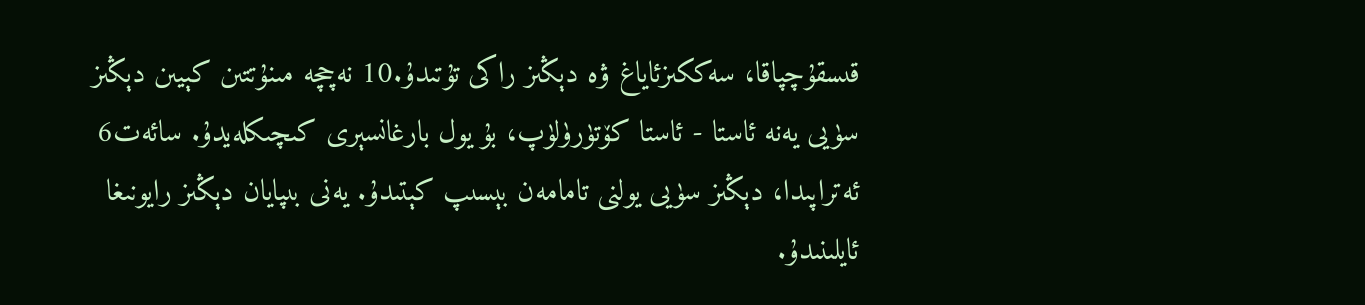قىسقۇچپاقا، سەككىزئاياغ ۋە دېڭىز راكى تۇتىدۇ.10 نەچچە مىنۇتتىن كېيىن دېڭىز سۈيى يەنە ئاستا - ئاستا كۆتۈرۈلۈپ، بۇ يول بارغانسېرى كىچىكلەيدۇ. سائەت6 ئەتراپىدا، دېڭىز سۈيى يولنى تامامەن بېسىپ كېتىدۇ. يەنى بىپايان دېڭىز رايونىغا ئايلىنىدۇ.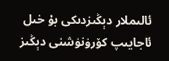ئالىملار دېڭىزدىكى بۇ خىل ئاجايىپ كۆرۈنۈشنى دېڭىز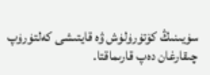سۈيىنىڭ كۆتۈرۈلۈش ۋە قايتىشى كەلتۈرۈپ چىقارغان دەپ قارىماقتا.